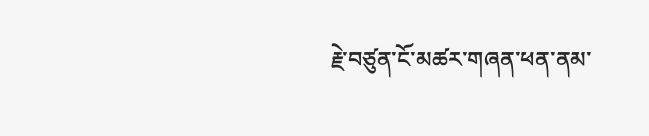རྗེ་བཙུན་ངོ་མཚར་གཞན་ཕན་ནམ་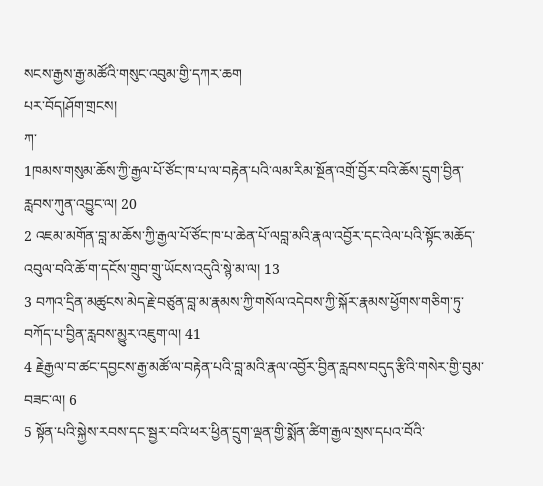སངས་རྒྱས་རྒྱ་མཚོའི་གསུང་འབུམ་གྱི་དཀར་ཆག
པར་བོད།ཤོག་གྲངས།
ཀ་
1ཁམས་གསུམ་ཆོས་ཀྱི་རྒྱལ་པོ་ཙོང་ཁ་པ་ལ་བརྟེན་པའི་ལམ་རིམ་སྔོན་འགྲོ་བྱོར་བའི་ཆོས་དྲུག་བྱིན་རླབས་ཀུན་འབྱུང་ལ། 20
2 འཇམ་མགོན་བླ་མ་ཆོས་ཀྱི་རྒྱལ་པོ་ཙོང་ཁ་པ་ཆེན་པོ་ལབླ་མའི་རྣལ་འབྱོར་དང་འེལ་པའི་སྟོང་མཆོད་འབུལ་བའི་ཆོ་ག་དངོས་གྲུབ་གྲུ་ཡོངས་འདུའི་སྙེ་མ་ལ། 13
3 བཀའ་དྲིན་མཚུངས་མེད་རྗེ་བཙུན་བླ་མ་རྣམས་ཀྱི་གསོལ་འདེབས་ཀྱི་སྐོར་རྣམས་ཕྱོགས་གཅིག་ཏུ་བཀོད་པ་བྱིན་རླབས་མྱུར་འཇུག་ལ། 41
4 རྗེརྒྱལ་བ་ཚང་དབྱངས་རྒྱ་མཚོ་ལ་བརྟེན་པའི་བླ་མའི་རྣལ་འབྱོར་བྱིན་རླབས་བདུད་རྩིའི་གསེར་གྱི་བུམ་བཟང་ལ། 6
5 སྟོན་པའི་སྐྱེས་རབས་དང་སྦྱར་བའི་ཕར་ཕྱིན་དྲུག་ལྡན་གྱི་སྨོན་ཚིག་རྒྱལ་སྲས་དཔའ་བོའི་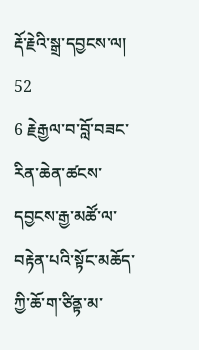རྡོ་རྗེའི་སྒྲ་དབྱངས་ལ། 52
6 རྗེརྒྱལ་བ་བློ་བཟང་རིན་ཆེན་ཚངས་དབྱངས་རྒྱ་མཚོ་ལ་བརྟེན་པའི་སྟོང་མཆོད་ཀྱི་ཆོ་ག་ཙིནྟ་མ་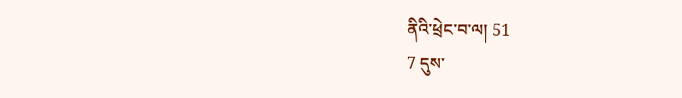ནིའི་ཕྲེང་བ་ལ། 51
7 དུས་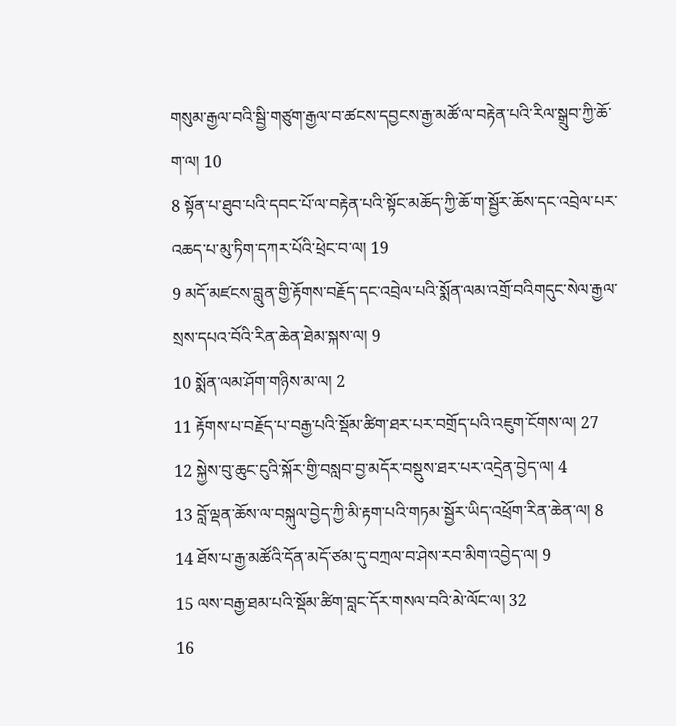གསུམ་རྒྱལ་བའི་སྦྱི་གཙུག་རྒྱལ་བ་ཚངས་དབྱངས་རྒྱ་མཚོ་ལ་བརྟེན་པའི་རིལ་སྒྲུབ་ཀྱི་ཆོ་ག་ལ། 10
8 སྟོན་པ་ཐུབ་པའི་དབང་པོ་ལ་བརྟེན་པའི་སྟོང་མཆོད་ཀྱི་ཆོ་ག་སྦྱོར་ཆོས་དང་འབྲེལ་པར་འཆད་པ་མུ་ཏིག་དཀར་པོའི་ཕྲེང་བ་ལ། 19
9 མདོ་མཛངས་བླུན་གྱི་རྟོགས་བརྗོད་དང་འབྲེལ་པའི་སྨོན་ལམ་འགྲོ་བའིགདུང་སེལ་རྒྱལ་སྲས་དཔའ་བོའི་རིན་ཆེན་ཐེམ་སྐས་ལ། 9
10 སྨོན་ལམ་ཤོག་གཉིས་མ་ལ། 2
11 རྟོགས་པ་བརྗོད་པ་བརྒྱ་པའི་སྡོམ་ཚིག་ཐར་པར་བགྲོད་པའི་འཇུག་ངོགས་ལ། 27
12 སྐྱེས་བུ་ཆུང་ངུའི་སྐོར་གྱི་བསླབ་བྱ་མདོར་བསྡུས་ཐར་པར་འདྲེན་བྱེད་ལ། 4
13 བློ་ལྡན་ཆོས་ལ་བསྐུལ་བྱེད་ཀྱི་མི་རྟག་པའི་གཏམ་སྦྱོར་ཡིད་འཕྲོག་རིན་ཆེན་ལ། 8
14 ཐོས་པ་རྒྱ་མཚོའི་དོན་མདོ་ཙམ་དུ་བཀྲལ་བ་ཤེས་རབ་མིག་འབྱེད་ལ། 9
15 ལས་བརྒྱ་ཐམ་པའི་སྡོམ་ཚིག་བླང་དོར་གསལ་བའི་མེ་ལོང་ལ། 32
16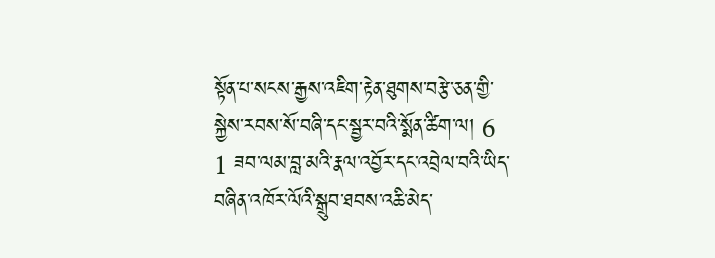སྟོན་པ་སངས་རྒྱས་འཇིག་རྟེན་ཐུགས་བརྩེ་ཅན་གྱི་སྐྱེས་རབས་སོ་བཞི་དང་སྦྱར་བའི་སྨོན་ཚིག་ལ། 6
1 ཟབ་ལམ་བླ་མའི་རྣལ་འབྱོར་དང་འབྲེལ་བའི་ཡིད་བཞིན་འཁོར་ལོའི་སྒྲུབ་ཐབས་འཆི་མེད་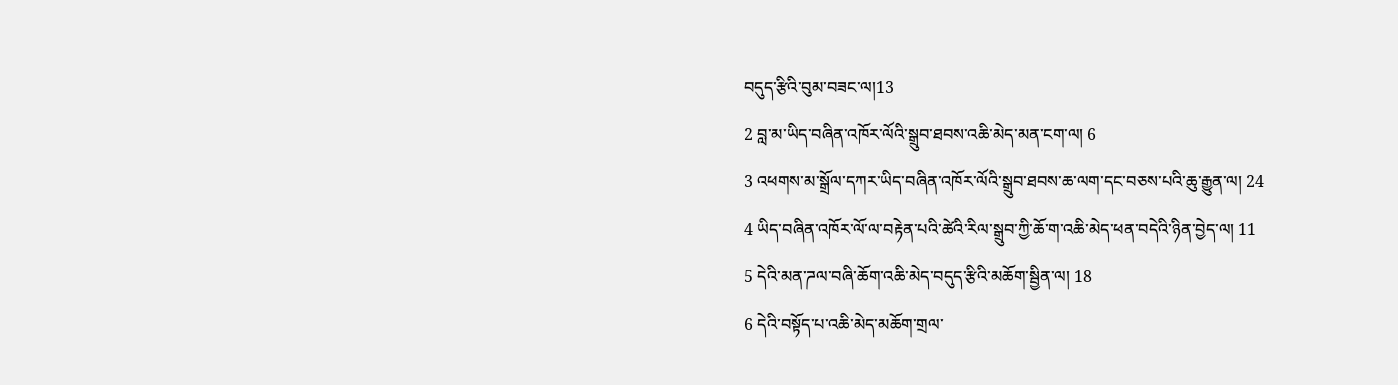བདུད་རྩིའི་བུམ་བཟང་ལ།13
2 བླ་མ་ཡིད་བཞིན་འཁོར་ལོའི་སྒྲུབ་ཐབས་འཆི་མེད་མན་ངག་ལ། 6
3 འཕགས་མ་སྒྲོལ་དཀར་ཡིད་བཞིན་འཁོར་ལོའི་སྒྲུབ་ཐབས་ཆ་ལག་དང་བཅས་པའི་ཆུ་རྒྱུན་ལ། 24
4 ཡིད་བཞིན་འཁོར་ལོ་ལ་བརྟེན་པའི་ཚེའི་རིལ་སྒྲུབ་ཀྱི་ཆོ་ག་འཆི་མེད་ཕན་བདེའི་ཉིན་བྱེད་ལ། 11
5 དེའི་མན་ཌལ་བཞི་ཆོག་འཆི་མེད་བདུད་རྩིའི་མཆོག་སྦྱིན་ལ། 18
6 དེའི་བསྟོད་པ་འཆི་མེད་མཆོག་གྲལ་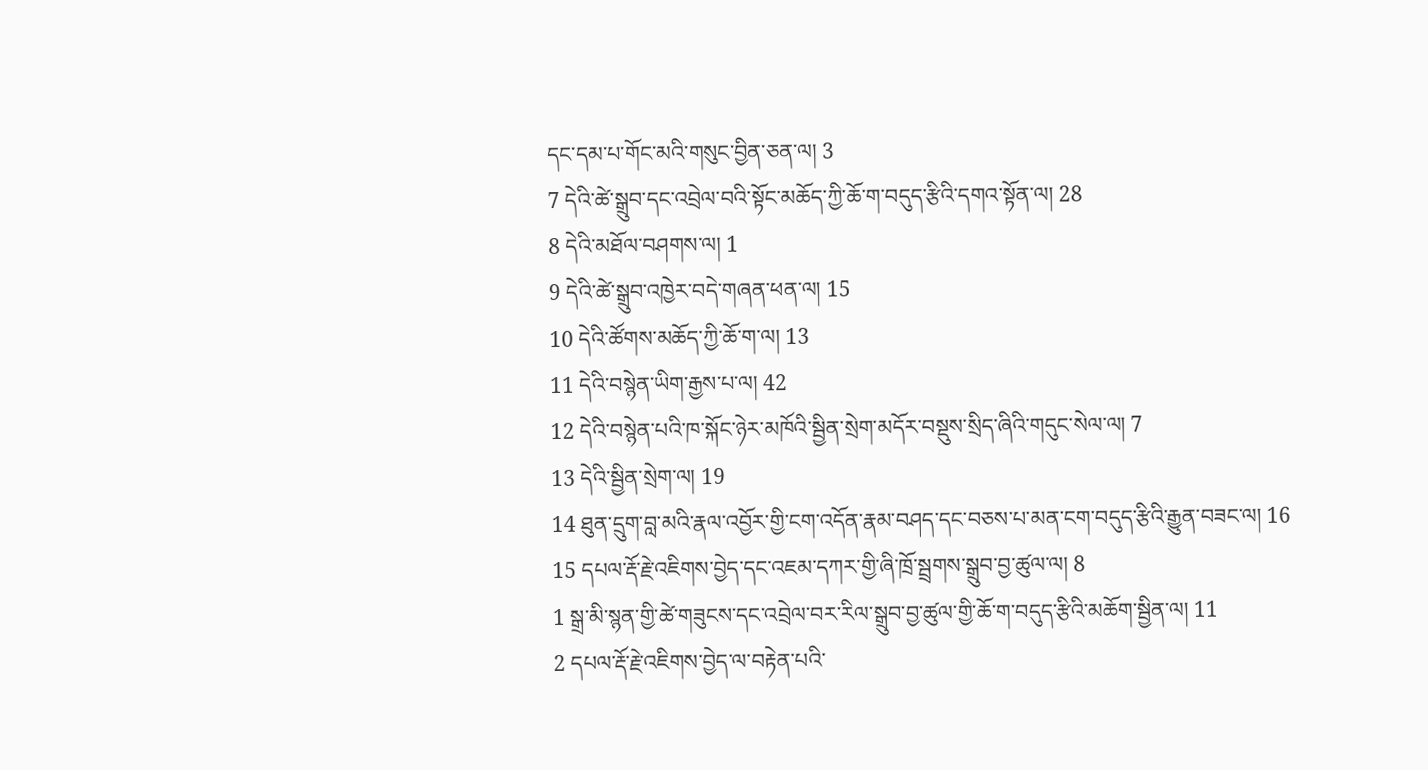དང་དམ་པ་གོང་མའི་གསུང་བྱིན་ཅན་ལ། 3
7 དེའི་ཚེ་སྒྲུབ་དང་འབྲེལ་བའི་སྟོང་མཆོད་ཀྱི་ཆོ་ག་བདུད་རྩིའི་དགའ་སྟོན་ལ། 28
8 དེའི་མཐོལ་བཤགས་ལ། 1
9 དེའི་ཚེ་སྒྲུབ་འཁྱེར་བདེ་གཞན་ཕན་ལ། 15
10 དེའི་ཚོགས་མཆོད་ཀྱི་ཆོ་ག་ལ། 13
11 དེའི་བསྙེན་ཡིག་རྒྱས་པ་ལ། 42
12 དེའི་བསྙེན་པའི་ཁ་སྐོང་ཉེར་མཁོའི་སྦྱིན་སྲེག་མདོར་བསྡུས་སྲིད་ཞིའི་གདུང་སེལ་ལ། 7
13 དེའི་སྦྱིན་སྲེག་ལ། 19
14 ཐུན་དྲུག་བླ་མའི་རྣལ་འབྱོར་གྱི་ངག་འདོན་རྣམ་བཤད་དང་བཅས་པ་མན་ངག་བདུད་རྩིའི་རྒྱུན་བཟང་ལ། 16
15 དཔལ་རྡོ་རྗེ་འཇིགས་བྱེད་དང་འཇམ་དཀར་གྱི་ཞི་ཁྲོ་སྦྲགས་སྒྲུབ་བྱ་ཚུལ་ལ། 8
1 སྒྲ་མི་སྙན་གྱི་ཚེ་གཟུངས་དང་འབྲེལ་བར་རིལ་སྒྲུབ་བྱ་ཚུལ་གྱི་ཆོ་ག་བདུད་རྩིའི་མཆོག་སྦྱིན་ལ། 11
2 དཔལ་རྡོ་རྗེ་འཇིགས་བྱེད་ལ་བརྟེན་པའི་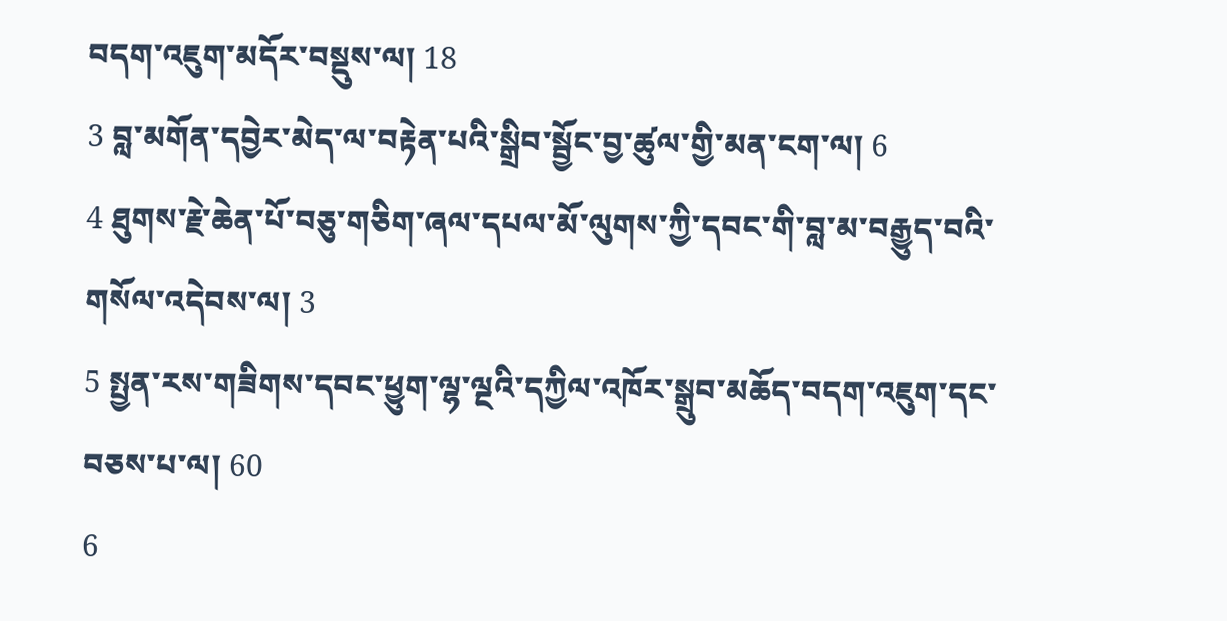བདག་འཇུག་མདོར་བསྡུས་ལ། 18
3 བླ་མགོན་དབྱེར་མེད་ལ་བརྟེན་པའི་སྒྲིབ་སྦྱོང་བྱ་ཚུལ་གྱི་མན་ངག་ལ། 6
4 ཐུགས་རྗེ་ཆེན་པོ་བཅུ་གཅིག་ཞལ་དཔལ་མོ་ལུགས་ཀྱི་དབང་གི་བླ་མ་བརྒྱུད་བའི་གསོལ་འདེབས་ལ། 3
5 སྤྱན་རས་གཟིགས་དབང་ཕྱུག་ལྷ་ལྔའི་དཀྱིལ་འཁོར་སྒྲུབ་མཆོད་བདག་འཇུག་དང་བཅས་པ་ལ། 60
6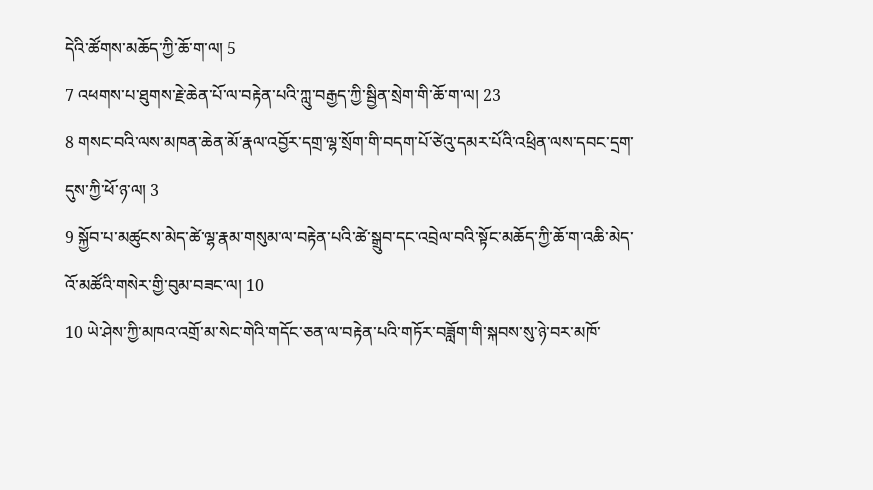དེའི་ཚོགས་མཆོད་ཀྱི་ཆོ་ག་ལ། 5
7 འཕགས་པ་ཐུགས་རྗེ་ཆེན་པོ་ལ་བརྟེན་པའི་ཀླུ་བརྒྱད་ཀྱི་སྦྱིན་སྲེག་གི་ཆོ་ག་ལ། 23
8 གསང་བའི་ལས་མཁན་ཆེན་མོ་རྣལ་འབྱོར་དགྲ་ལྷ་སྲོག་གི་བདག་པོ་ཙེའུ་དམར་པོའི་འཕྲིན་ལས་དབང་དྲག་དུས་ཀྱི་ཕོ་ཉ་ལ། 3
9 སྐྱོབ་པ་མཚུངས་མེད་ཚེ་ལྷ་རྣམ་གསུམ་ལ་བརྟེན་པའི་ཚེ་སྒྲུབ་དང་འབྲེལ་བའི་སྟོང་མཆོད་ཀྱི་ཆོ་ག་འཆི་མེད་འོ་མཚོའི་གསེར་གྱི་བུམ་བཟང་ལ། 10
10 ཡེ་ཤེས་ཀྱི་མཁའ་འགྲོ་མ་སེང་གེའི་གདོང་ཅན་ལ་བརྟེན་པའི་གཏོར་བཟློག་གི་སྐབས་སུ་ཉེ་བར་མཁོ་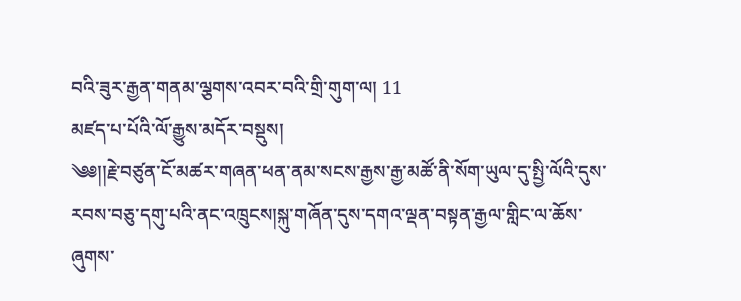བའི་ཟུར་རྒྱན་གནམ་ལྕགས་འབར་བའི་གྲི་གུག་ལ། 11
མཛད་པ་པོའི་ལོ་རྒྱུས་མདོར་བསྡུས།
༄༅།།རྗེ་བཙུན་ངོ་མཚར་གཞན་ཕན་ནམ་སངས་རྒྱས་རྒྱ་མཚོ་ནི་སོག་ཡུལ་དུ་སྤྱི་ལོའི་དུས་རབས་བཅུ་དགུ་པའི་ནང་འཁྲུངས།སྐུ་གཞོན་དུས་དགའ་ལྡན་བསྟན་རྒྱལ་གླིང་ལ་ཆོས་ཞུགས་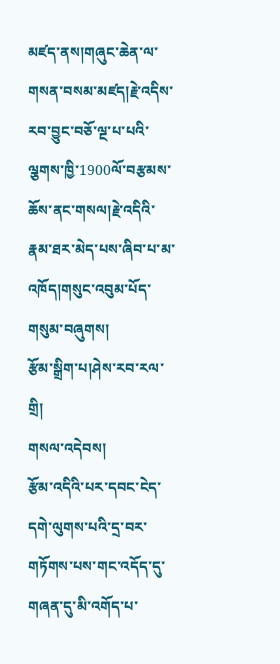མཛད་ནས།གཞུང་ཆེན་ལ་གསན་བསམ་མཛད།རྗེ་འདིས་རབ་བྱུང་བཅོ་ལྔ་པ་པའི་ལྕགས་ཁྱི་1900ལོ་བརྩམས་ཆོས་ནང་གསལ།རྗེ་འདིའི་རྣམ་ཐར་མེད་པས་ཞིབ་པ་མ་འཁོད།གསུང་འབུམ་པོད་གསུམ་བཞུགས།
རྩོམ་སྒྲིག་པ།ཤེས་རབ་རལ་གྲི།
གསལ་འདེབས།
རྩོམ་འདིའི་པར་དབང་ངེད་དགེ་ལུགས་པའི་དྲ་བར་གཏོགས་པས་གང་འདོད་དུ་གཞན་དུ་མི་འགོད་པ་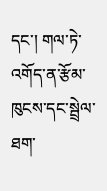དང་། གལ་ཏེ་འགོད་ན་རྩོམ་ཁུངས་དང་སྦྲེལ་ཐག་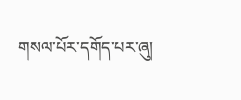གསལ་པོར་དགོད་པར་ཞུ།